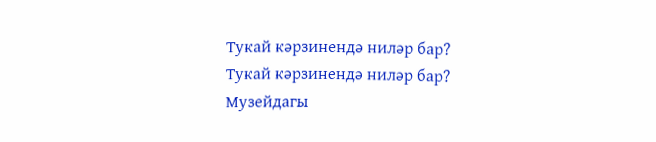Тукай кәрзинендә ниләр бар?
Тукай кәрзинендә ниләр бар?
Музейдагы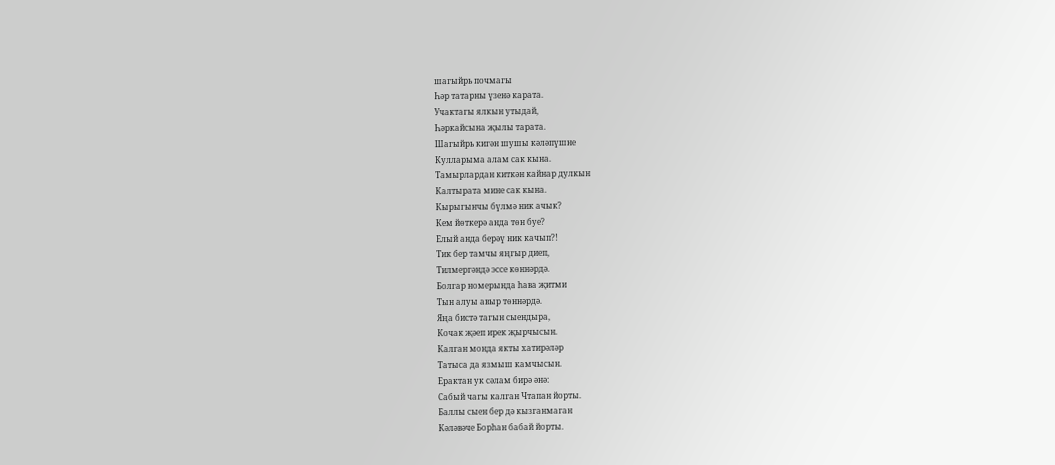шагыйрь почмагы
Һәр татарны үзенә карата.
Учактагы ялкын утыдай,
Һәркайсына җылы тарата.
Шагыйрь кигән шушы кәләпүшне
Кулларыма алам сак кына.
Тамырлардан киткән кайнар дулкын
Калтырата мине сак кына.
Кырыгынчы бүлмә ник ачык?
Кем йөткерә анда төн буе?
Елый анда берәү ник качып?!
Тик бер тамчы яңгыр диеп,
Тилмергәндә эссе көннәрдә.
Болгар номерында һава җитми
Тын алуы авыр төннәрдә.
Яңа бистә тагын сыендыра,
Кочак җәеп ирек җырчысын.
Калган монда якты хатирәләр
Татыса да язмыш камчысын.
Ерактан ук сәлам бирә әнә:
Сабый чагы калган Чтапан йорты.
Баллы сыен бер дә кызганмаган
Кәләвәче Борһан бабай йорты.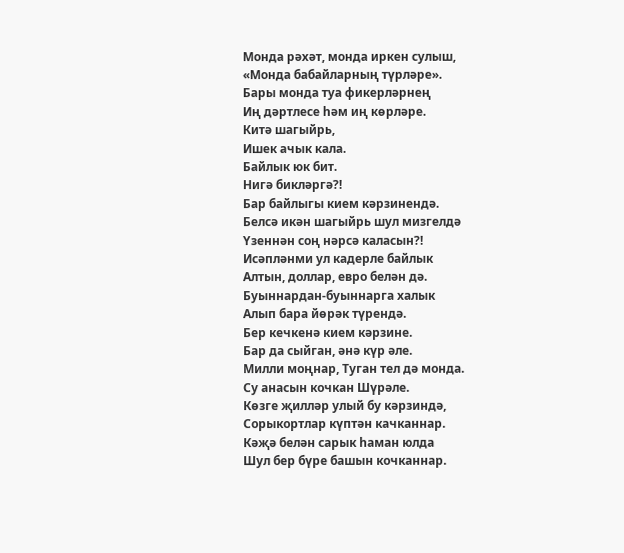Монда рәхәт, монда иркен сулыш,
«Монда бабайларның түрләре».
Бары монда туа фикерләрнең
Иң дәртлесе һәм иң көрләре.
Китә шагыйрь,
Ишек ачык кала.
Байлык юк бит.
Нигә бикләргә?!
Бар байлыгы кием кәрзинендә.
Белсә икән шагыйрь шул мизгелдә
Үзеннән соң нәрсә каласын?!
Исәпләнми ул кадерле байлык
Алтын, доллар, евро белән дә.
Буыннардан-буыннарга халык
Алып бара йөрәк түрендә.
Бер кечкенә кием кәрзине.
Бар да сыйган, әнә күр әле.
Милли моңнар, Туган тел дә монда.
Су анасын кочкан Шүрәле.
Көзге җилләр улый бу кәрзиндә,
Сорыкортлар күптән качканнар.
Кәҗә белән сарык һаман юлда
Шул бер бүре башын кочканнар.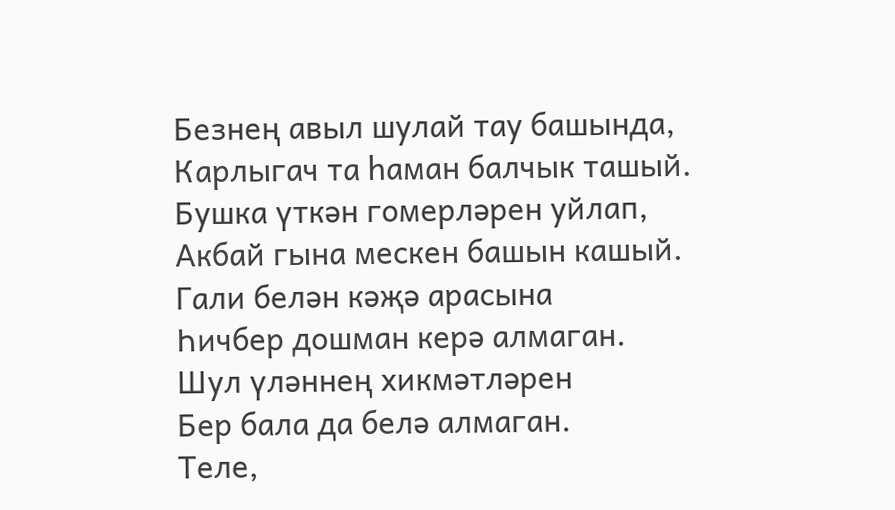Безнең авыл шулай тау башында,
Карлыгач та һаман балчык ташый.
Бушка үткән гомерләрен уйлап,
Акбай гына мескен башын кашый.
Гали белән кәҗә арасына
Һичбер дошман керә алмаган.
Шул үләннең хикмәтләрен
Бер бала да белә алмаган.
Теле,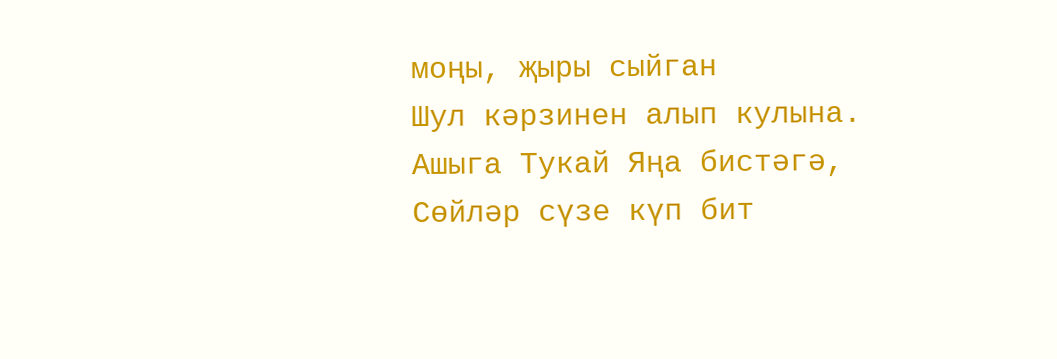моңы, җыры сыйган
Шул кәрзинен алып кулына.
Ашыга Тукай Яңа бистәгә,
Сөйләр сүзе күп бит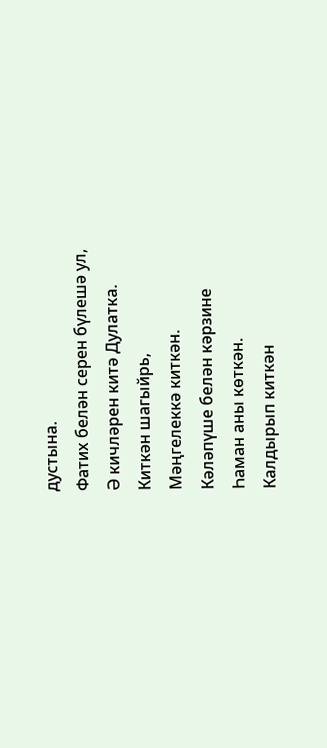дустына.
Фатих белән серен бүлешә ул,
Ә кичләрен китә Дулатка.
Киткән шагыйрь,
Мәңгелеккә киткән.
Кәләпүше белән кәрзине
Һаман аны көткән.
Калдырып киткән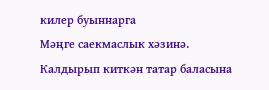килер буыннарга
Мәңге саекмаслык хәзинә.
Калдырып киткән татар баласына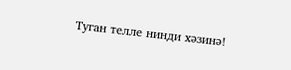Туган телле нинди хәзинә!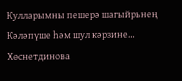Кулларымны пешерә шагыйрьнең
Кәләпүше һәм шул кәрзине…
Хөснетдинова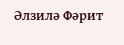Әлзилә Фәрит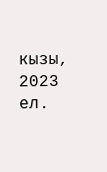кызы, 2023 ел.